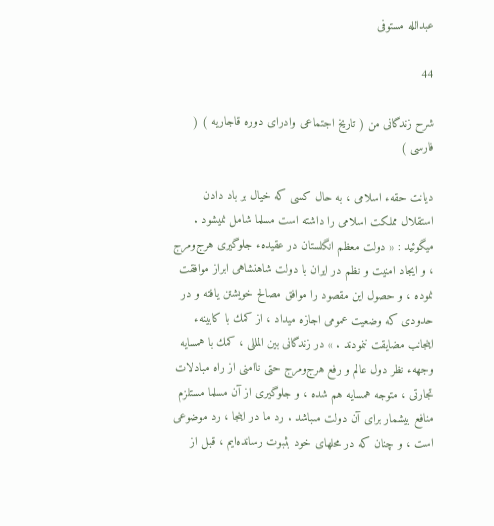عبدالله مستوفى

44

شرح زندگانى من ( تاريخ اجتماعى وادراى دوره قاجاريه ) ( فارسى )

ديانت حقهء اسلامى ، به حال كسى كه خيال بر باد دادن استقلال مملكت اسلامى را داشته است مسلما شامل نميشود . ميگوئيد : « دولت معظم انگلستان در عقيدهء جلوگيرى هرج‌ومرج ، و ايجاد امنيت و نظم در ايران با دولت شاهنشاهى ابراز موافقت نموده ، و حصول اين مقصود را موافق مصالح خويشتن يافته و در حدودى كه وضعيت عمومى اجازه ميداد ، از كمك با كابينهء اينجانب مضايقت ننمودند . » در زندگانى بين المللى ، كمك با همسايه وجههء نظر دول عالم و رفع هرج‌ومرج حتى ناامنى از راه مبادلات تجارتى ، متوجه همسايه هم شده ، و جلوگيرى از آن مسلما مستلزم منافع بيشمار براى آن دولت مىباشد . رد ما در اينجا ، رد موضوعى است ، و چنان كه در محلهاى خود بثبوت رسانده‌ايم ، قبل از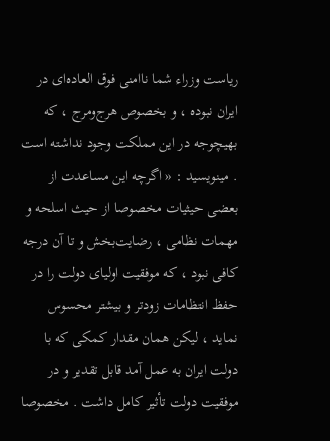رياست وزراء شما ناامنى فوق العاده‌اى در ايران نبوده ، و بخصوص هرج‌ومرج ، كه بهيچوجه در اين مملكت وجود نداشته است . مينويسيد : « اگرچه اين مساعدت از بعضى حيثيات مخصوصا از حيث اسلحه و مهمات نظامى ، رضايت‌بخش و تا آن درجه كافى نبود ، كه موفقيت اولياى دولت را در حفظ انتظامات زودتر و بيشتر محسوس نمايد ، ليكن همان مقدار كمكى كه با دولت ايران به عمل آمد قابل تقدير و در موفقيت دولت تأثير كامل داشت . مخصوصا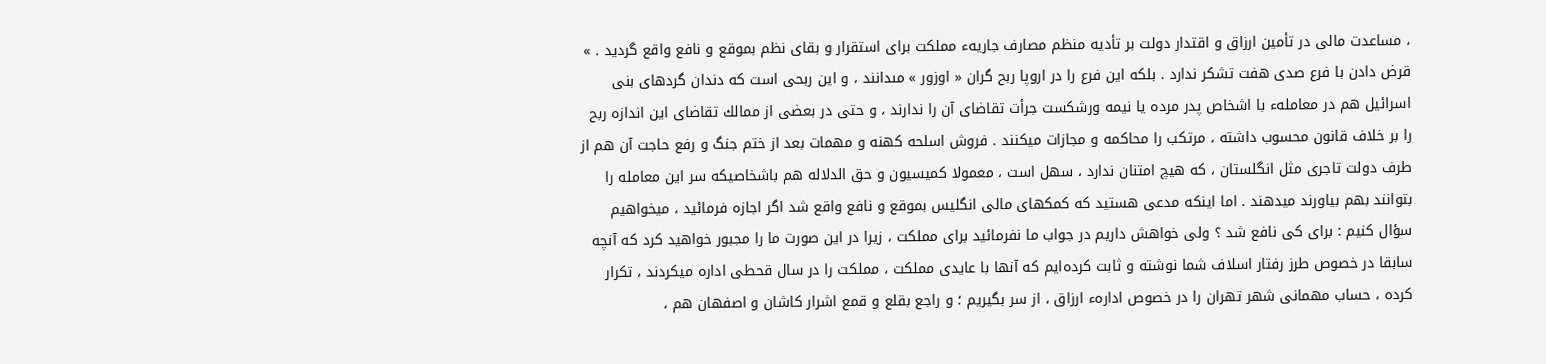، مساعدت مالى در تأمين ارزاق و اقتدار دولت بر تأديه منظم مصارف جاريهء مملكت براى استقرار و بقاى نظم بموقع و نافع واقع گرديد . » قرض دادن با فرع صدى هفت تشكر ندارد . بلكه اين فرع را در اروپا ربح گران « اوزور » مىدانند ، و اين ربحى است كه دندان گردهاى بنى اسرائيل هم در معاملهء با اشخاص پدر مرده يا نيمه ورشكست جرأت تقاضاى آن را ندارند ، و حتى در بعضى از ممالك تقاضاى اين اندازه ربح را بر خلاف قانون محسوب داشته ، مرتكب را محاكمه و مجازات ميكنند . فروش اسلحه كهنه و مهمات بعد از ختم جنگ و رفع حاجت آن هم از طرف دولت تاجرى مثل انگلستان ، كه هيچ امتنان ندارد ، سهل است ، معمولا كميسيون و حق الدلاله هم باشخاصيكه سر اين معامله را بتوانند بهم بياورند ميدهند . اما اينكه مدعى هستيد كه كمكهاى مالى انگليس بموقع و نافع واقع شد اگر اجازه فرمائيد ، ميخواهيم سؤال كنيم : براى كى نافع شد ؟ ولى خواهش داريم در جواب ما نفرمائيد براى مملكت ، زيرا در اين صورت ما را مجبور خواهيد كرد كه آنچه سابقا در خصوص طرز رفتار اسلاف شما نوشته و ثابت كرده‌ايم كه آنها با عايدى مملكت ، مملكت را در سال قحطى اداره ميكردند ، تكرار كرده ، حساب مهمانى شهر تهران را در خصوص ادارهء ارزاق ، از سر بگيريم ؛ و راجع بقلع و قمع اشرار كاشان و اصفهان هم ،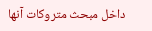داخل مبحث متروكات آنها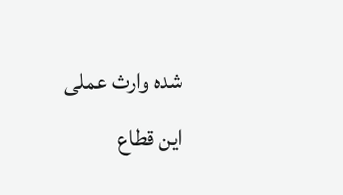شده وارث عملى اين قطاع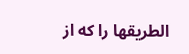الطريقها را كه از